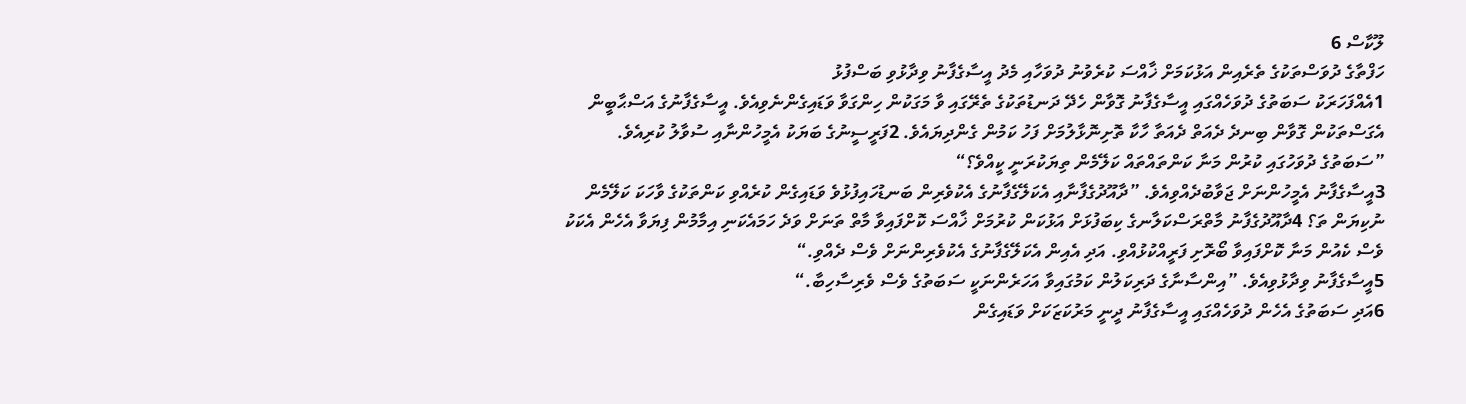ލޫކާސް 6
ހަފްތާގެ ދުވަސްތަކުގެ ތެރެއިން އަޅުކަމަށް ޚާއްސަ ކުރެވުނު ދުވަހާއި މެދު އީސާގެފާނު ވިދާޅުވި ބަސްފުޅު
1އެއްފަހަރަކު ސަބަތުގެ ދުވަހެއްގައި އީސާގެފާނު ގޮވާން ހެދޭ ދަނޑުތަކުގެ ތެރޭގައި ވާ މަގަކުން ހިންގަވާ ވަޑައިގެންނެވިއެވެ. އީސާގެފާނުގެ އަސްޙާބީން އެގަސްތަކުން ގޮވާން ބިނދެ ދެއަތް ދެއަތާ ހާކާ ތޮށިނޮޅާލުމަށް ފަހު ކަމުން ގެންދިޔައެވެ. 2ފަރީސީނުގެ ބަޔަކު އެމީހުންނާއި ސުވާލު ކުރިއެވެ. ”ސަބަތުގެ ދުވަހުގައި ކުރުން މަނާ ކަންތައްތައް ކަލޭމެން ތިޔަކުރަނީ ކީއްވެ؟“
3އީސާގެފާނު އެމީހުންނަށް ޖަވާބުދެއްވިއެވެ. ”ދާއޫދުގެފާނާއި އެކަލޭގެފާނުގެ އެކުވެރިން ބަނޑުހައިފުޅުވެ ވަޑައިގެން ކުރެއްވި ކަންތަކުގެ ވާހަކަ ކަލޭމެން ނުކިޔަން ތަ؟ 4ދާއޫދުގެފާނު މާތްރަސްކަލާނގެ ކިބަފުޅަށް އަޅުކަން ކުރުމަށް ޚާއްސަ ކޮށްފައިވާ މާތް ތަނަށް ވަދެ ހަމައެކަނި އިމާމުން ފިޔަވާ އެހެން އެކަކު ވެސް ކެއުން މަނާ ކޮށްފައިވާ ބޯރޮށި ފަރީއްކުޅުއްވި. އަދި އެއިން އެކަލޭގެފާނުގެ އެކުވެރިންނަށް ވެސް ދެއްވި.“
5އީސާގެފާނު ވިދާޅުވިއެވެ. ”އިންސާނާގެ ދަރިކަލުން ކަމުގައިވާ އަހަރެންނަކީ ސަބަތުގެ ވެސް ވެރިސާހިބާ.“
6އަދި ސަބަތުގެ އެހެން ދުވަހެއްގައި އީސާގެފާނު ދީނީ މަރުކަޒަކަށް ވަޑައިގެން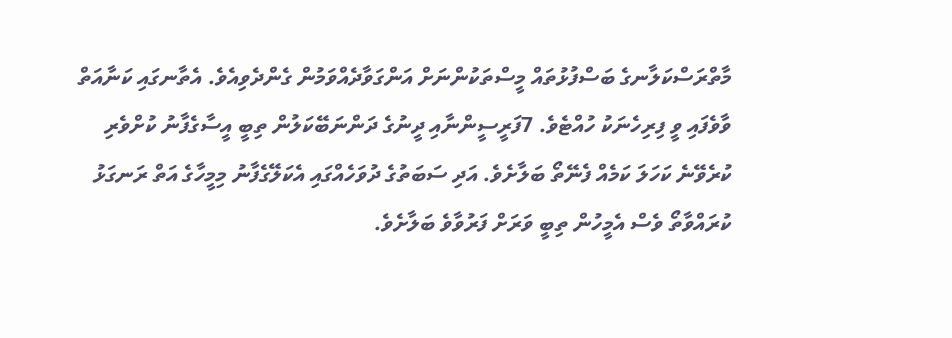މާތްރަސްކަލާނގެ ބަސްފުޅުތައް މީސްތަކުންނަށް އަންގަވާދެއްވަމުން ގެންދެވިއެވެ. އެތާނގައި ކަނާއަތް ވާވެފައި ވީ ފިރިހެނަކު ހުއްޓެވެ. 7ފަރީސީންނާއި ދީނުގެ ދަންނަބޭކަލުން ތިބީ އީސާގެފާނު ކުށްވެރި ކުރެވޭނެ ކަހަލަ ކަމެއް ފެނޭތޯ ބަލާށެވެ. އަދި ސަބަތުގެ ދުވަހެއްގައި އެކަލޭގެފާނު މިމީހާގެ އަތް ރަނގަޅު ކުރައްވާތޯ ވެސް އެމީހުން ތިބީ ވަރަށް ފަރުވާވެ ބަލާށެވެ.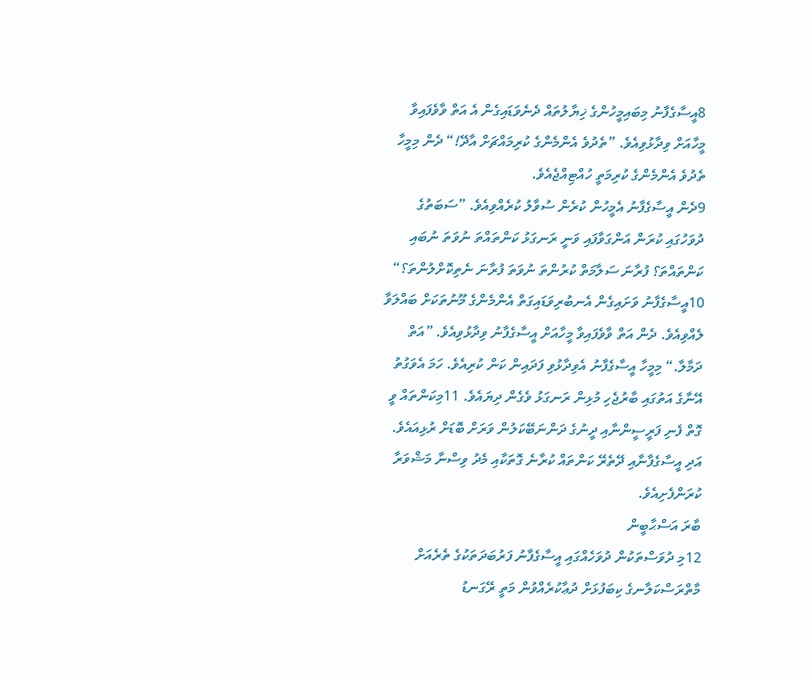8އީސާގެފާނު މިބައިމީހުންގެ ޚިޔާލުތައް ދެނެވަޑައިގެން އެ އަތް ވާވެފައިވާ މީހާއަށް ވިދާޅުވިއެވެ. ”ތެދުވެ އެންމެންގެ ކުރިމައްޗަށް އާދޭ!“ ދެން މިމީހާ ތެދުވެ އެންމެންގެ ކުރިމަތީ ހުއްޓިއްޖެއެވެ.
9ދެން އީސާގެފާނު އެމީހުން ކުރެން ސުވާލު ކުރެއްވިއެވެ. ”ސަބަތުގެ ދުވަހުގައި ކުރަން އަންގަވާފައި ވަނީ ރަނގަޅު ކަންތައްތަ ނުވަތަ ނުބައި ކަންތައްތަ؟ ފުރާނަ ސަލާމަތް ކުރުންތަ ނުވަތަ ފުރާނަ ނެތިކޮށްލުންތަ؟“
10އީސާގެފާނު ވަށައިގެން އެނބުރިވަޑައިގަތް އެންމެންގެ މޫނުތަކަށް ބައްލަވާ ލެއްވިއެވެ. ދެން އަތް ވާވެފައިވާ މީހާއަށް އީސާގެފާނު ވިދާޅުވިއެވެ. ”އަތް ދަމާލާ.“ މިމީހާ އީސާގެފާނު އެވިދާޅުވި ފަދައިން ކަން ކުރިއެވެ. ހަމަ އެވަގުތު އޭނާގެ އަތުގައި ބާރުޖެހި މުޅިން ރަނގަޅު ވެގެން ދިޔައެވެ. 11މިކަންތައް ވީ ގޮތް ފެނި ފަރީސީންނާއި ދީނުގެ ދަންނަބޭކަލުން ވަރަށް ބޮޑަށް ރުޅިއައެވެ. އަދި އީސާގެފާނާއި ދޭތެރޭ ކަންތައް ކުރާނެ ގޮތަކާއި މެދު ވިސްނާ މަޝްވަރާ ކުރަންފެށިއެވެ.
ބާރަ އަސްޙާބީން
12މި ދުވަސްތަކުން ދުވަހެއްގައި އީސާގެފާނު ފަރުބަދަތަކުގެ ތެރެއަށް މާތްރަސްކަލާނގެ ކިބަފުޅަށް ދުޢާކުރެއްވުން މަތީ ރޭގަނޑު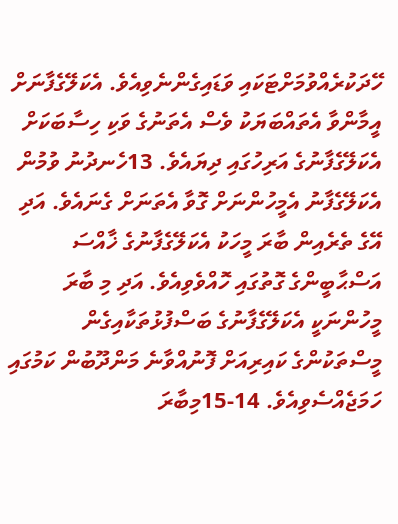ހޭދަކުރެއްވުމަށްޓަކައި ވަޑައިގެންނެވިއެވެ. އެކަލޭގެފާނަށް އީމާންވާ އެތައްބަޔަކު ވެސް އެތަނުގެ ވަކި ހިސާބަކަށް އެކަލޭގެފާނުގެ އަރިހުގައި ދިޔައެވެ. 13ހެނދުނު ވުމުން އެކަލޭގެފާނު އެމީހުންނަށް ގޮވާ އެތަނަށް ގެނައެވެ. އަދި އޭގެ ތެރެއިން ބާރަ މީހަކު އެކަލޭގެފާނުގެ ޚާއްސަ އަސްޙާބީންގެ ގޮތުގައި ހޮއްވެވިއެވެ. އަދި މި ބާރަ މީހުންނަކީ އެކަލޭގެފާނުގެ ބަސްފުޅުތަކާއިގެން މީސްތަކުންގެ ކައިރިއަށް ފޮނުއްވާނެ މަންދޫބުން ކަމުގައި ހަމަޖެއްސެވިއެވެ. 14-15މިބާރަ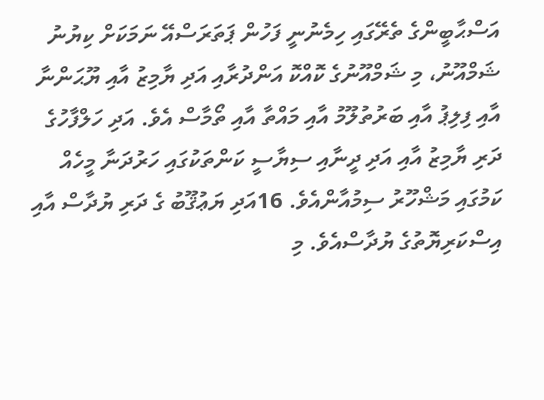އަސްޙާބީންގެ ތެރޭގައި ހިމެނުނީ ފަހުން ޕަތަރަސްއޭ ނަމަކަށް ކިޔުނު ޝަމްއޫނު، މި ޝަމްއޫނުގެ ކޮއްކޮ އަންދުރާއި އަދި ޔާމިޒު އާއި ޔޫޙަންނާ އާއި ފިލިޕު އާއި ބަރުތުލޫމު އާއި މައްތާ އާއި ތޯމާސް އެވެ. އަދި ހަލްފާހުގެ ދަރި ޔާމިޒު އާއި އަދި ދީނާއި ސިޔާސީ ކަންތަކުގައި ހަރުދަނާ މީހެއް ކަމުގައި މަޝްހޫރު ސިމުއާންއެވެ. 16އަދި ޔަޢުޤޫބު ގެ ދަރި ޔުދާސް އާއި އިސްކަރިޔޮތުގެ ޔުދާސްއެވެ. މި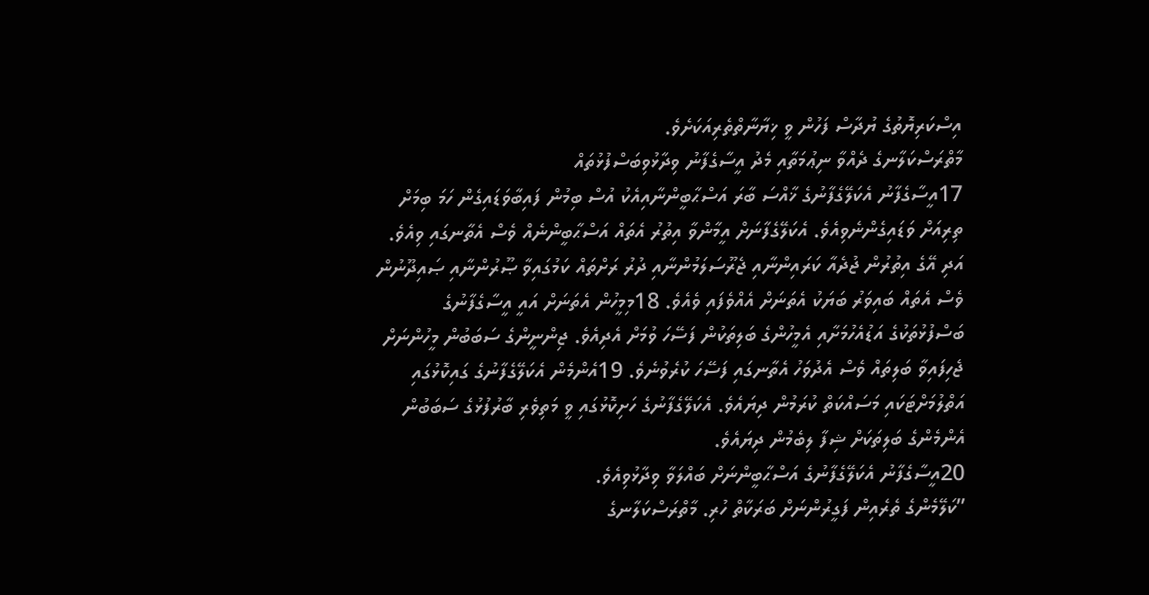އިސްކަރިޔޮތުގެ ޔުދާސް ފަހުން ވީ ޚިޔާނާތްތެރިއަކަށެވެ.
މާތްރަސްކަލާނގެ ދެއްވާ ނިޢުމަތާއި މެދު އީސާގެފާނު ވިދާޅުވިބަސްފުޅުތައް
17އީސާގެފާނު އެކަލޭގެފާނުގެ ޚާއްސަ ބާރަ އަސްޙާބީންނާއިއެކު އުސް ބިމުން ފައިބާވަޑައިގެން ހަމަ ބިމަށް ތިރިއަށް ވަޑައިގެންނެވިއެވެ. އެކަލޭގެފާނަށް އީމާންވާ އިތުރު އެތައް އަސްޙާބީންނެއް ވެސް އެތާނގައި ވިއެވެ. އަދި އޭގެ އިތުރުން ޖުދެއާ ކަރައިންނާއި ޖެރޫސަލަމުންނާއި ދުރު ރަށްތައް ކަމުގައިވާ ޞޫރުންނާއި ޞައިދޫނުން ވެސް އެތައް ބައިވަރު ބަޔަކު އެތަނަށް އެއްވެފައި ވެއެވެ. 18މިމީހުން އެތަނަށް އައީ އީސާގެފާނުގެ ބަސްފުޅުތަކުގެ އަޑުއެހުމަށާއި އެމީހުންގެ ބަލިތަކުން ފަސޭހަ ވުމަށް އެދިއެވެ. ޖިންނީންގެ ސަބަބުން މީހުންނަށް ޖެހިފައިވާ ބަލިތައް ވެސް އެދުވަހު އެތާނގައި ފަސޭހަ ކުރެވުނެވެ. 19އެންމެން އެކަލޭގެފާނުގެ ގައިކޮޅުގައި އަތްލުމަށްޓަކައި މަސައްކަތް ކުރަމުން ދިޔައެވެ. އެކަލޭގެފާނުގެ ހަށިކޮޅުގައި ވީ މަތިވެރި ބާރުފުޅުގެ ސަބަބުން އެންމެންގެ ބަލިތަކަށް ޝިފާ ލިބެމުން ދިޔައެވެ.
20އީސާގެފާނު އެކަލޭގެފާނުގެ އަސްޙާބީންނަށް ބައްލަވާ ވިދާޅުވިއެވެ.
”ކަލޭމެންގެ ތެރެއިން ފަގީރުންނަށް ބަރަކާތް ހުރި. މާތްރަސްކަލާނގެ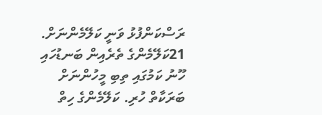ރަސްކަންފުޅު ވަނީ ކަލޭމެންނަށް.
21ކަލޭމެންގެ ތެރެއިން ބަނޑުހައި ހޫނު ކަމުގައި ތިބި މީހުންނަށް ބަރަކާތް ހުރި. ކަލޭމެންގެ ހިތް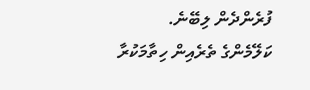ފުރެންދެން ލިބޭނެ.
ކަލޭމެންގެ ތެރެއިން ހިތާމަކުރާ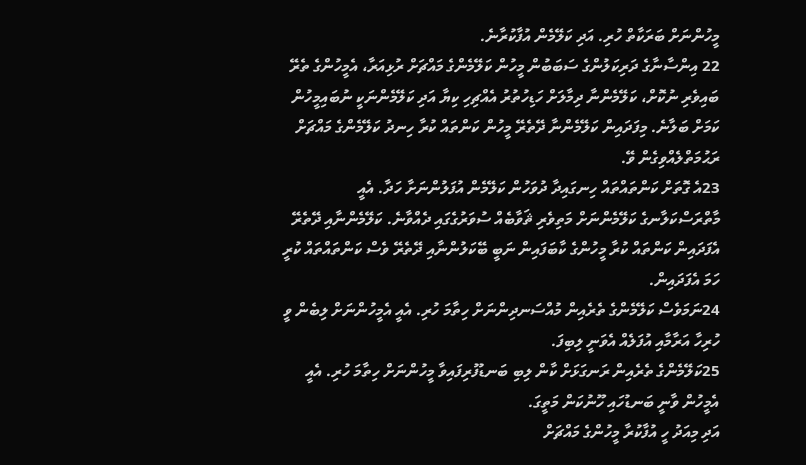މީހުންނަށް ބަރަކާތް ހުރި. އަދި ކަލޭމެން އުފާކުރާނެ.
22 އިންސާނާގެ ދަރިކަލުންގެ ސަބަބުން މީހުން ކަލޭމެންގެ މައްޗަށް ރުޅިއަރާ، އެމީހުންގެ ތެރޭ ބައިވެރި ނުކޮށް، ކަލޭމެންނާ ދިމާލަށް ހަޑިހުތުރު އެއްޗިހި ކިޔާ އަދި ކަލޭމެންނަކީ ނުބައިމީހުން ކަމަށް ބަލާނެ. މިފަދައިން ކަލޭމެންނާ ދޭތެރޭ މީހުން ކަންތައް ކުރާ ހިނދު ކަލޭމެންގެ މައްޗަށް ރަޙުމަތްލެއްވިގެން ވޭ.
23އެ ގޮތަށް ކަންތައްތައް ހިނގައިދާ ދުވަހުން ކަލޭމެން އުފަލުންނަށާ ހަދާ. އެއީ މާތްރަސްކަލާނގެ ކަލޭމެންނަށް މަތިވެރި ޘަވާބެއް ސުވަރުގެގައި ދެއްވާނެ. ކަލޭމެންނާއި ދޭތެރޭ އެފަދައިން ކަންތައް ކުރާ މީހުންގެ ކާބަފައިން ނަބީ ބޭކަލުންނާއި ދޭތެރޭ ވެސް ކަންތައްތައް ކުރީ ހަމަ އެފަދައިން.
24ނަމަވެސް ކަލޭމެންގެ ތެރެއިން މުއްސަނދިންނަށް ހިތާމަ ހުރި. އެއީ އެމީހުންނަށް ލިބެން ވީ ހުރިހާ އަރާމާއި އުފަލެއް އެވަނީ ލިބިފަ.
25ކަލޭމެންގެ ތެރެއިން ރަނގަޅަށް ކާން ލިބި ބަނޑުފުރިފައިވާ މީހުންނަށް ހިތާމަ ހުރި. އެއީ އެމީހުން ވާނީ ބަނޑުހައި ހޫނުކަން މަތީގަ.
އަދި މިއަދު ހީ އުފާކުރާ މީހުންގެ މައްޗަށް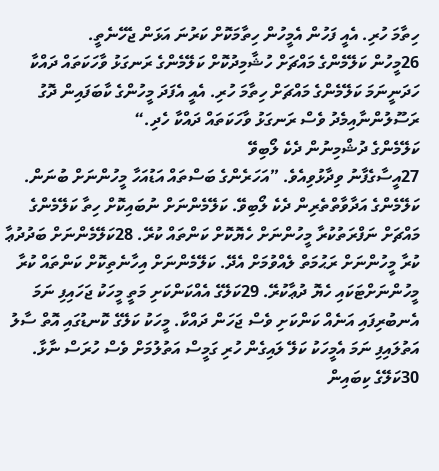ހިތާމަ ހުރި. އެއީ ފަހުން އެމީހުން ހިތާމަކޮށް ކަރުނަ އަޅަން ޖެހޭނެތީ.
26މީހުން ކަލޭމެންގެ މައްޗަށް ހުޝާމިދުކޮށް ކަލޭމެންގެ ރަނގަޅު ވާހަކަތައް ދައްކާ ހަދަނީނަމަ ކަލޭމެންގެ މައްޗަށް ހިތާމަ ހުރި. އެއީ އެފަދަ މީހުންގެ ކާބަފައިން ދޮގު ރަސޫލުންނާއިމެދު ވެސް ރަނގަޅު ވާހަކަތައް ދައްކާ ހެދި.“
ކަލޭމެންގެ ދުޝްމިނުން ދެކެ ލޯބިވޭ
27އީސާގެފާނު ވިދާޅުވިއެވެ. ”އަހަރެންގެ ބަސްތައް އަޑުއަހާ މީހުންނަށް ބުނަން. ކަލޭމެންގެ އަދާވާތްތެރިން ދެކެ ލޯބިވޭ. ކަލޭމެންނަށް ނުބައިކޮށް ހިތާ ކަލޭމެންގެ މައްޗަށް ނަފްރަތުކުރާ މީހުންނަށް ހެޔޮކޮށް ކަންތައް ކުރޭ. 28ކަލޭމެންނަށް ބަދުދުޢާ ކުރާ މީހުންނަށް ރަޙުމަތް ލެއްވުމަށް އެދޭ. ކަލޭމެންނަށް އިހާނެތިކޮށް ކަންތައް ކުރާ މީހުންނަށްޓަކައި ހެޔޮ ދުޢާކުރޭ. 29ކަލޭގެ އެއްކަންކަށި މަތީ މީހަކު ޖަހައިފި ނަމަ އެނބުރިފައި އަނެއް ކަންކަށި ވެސް ޖަހަން ދައްކާ. މީހަކު ކަލޭގެ ކޮނޑުގައި އޮތް ސާލު އަތުލައިފި ނަމަ އެމީހަކު ކަލޭ ލައިގެން ހުރި ގަމީސް އަތުލުމަށް ވެސް ހުރަސް ނާޅާ. 30ކަލޭގެ ކިބައިން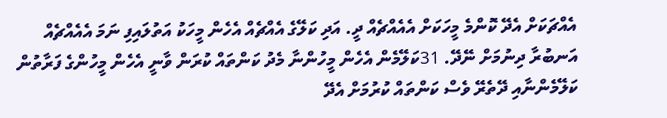އެއްޗަކަށް އެދޭ ކޮންމެ މީހަކަށް އެއެއްޗެއް ދީ. އަދި ކަލޭގެ އެއްޗެއް އެހެން މީހަކު އަތުލައިފި ނަމަ އެއެއްޗެއް އަނބުރާ ދިނުމަށް ނޭދޭ. 31ކަލޭމެން އެހެން މީހުންނާ މެދު ކަންތައް ކުރަން ވާނީ އެހެން މީހުންގެ ފަރާތުން ކަލޭމެންނާއި ދޭތެރޭ ވެސް ކަންތައް ކުރުމަށް އެދޭ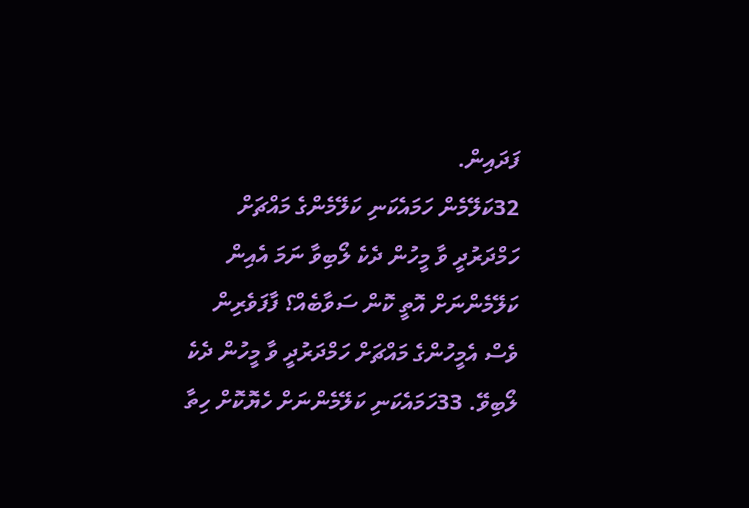ފަދައިން.
32ކަލޭމެން ހަމައެކަނި ކަލޭމެންގެ މައްޗަށް ހަމްދަރުދީ ވާ މީހުން ދެކެ ލޯބިވާ ނަމަ އެއިން ކަލޭމެންނަށް އޮތީ ކޮން ސަވާބެއް؟ ފާފަވެރިން ވެސް އެމީހުންގެ މައްޗަށް ހަމްދަރުދީ ވާ މީހުން ދެކެ ލޯބިވޭ. 33ހަމައެކަނި ކަލޭމެންނަށް ހެޔޮކޮށް ހިތާ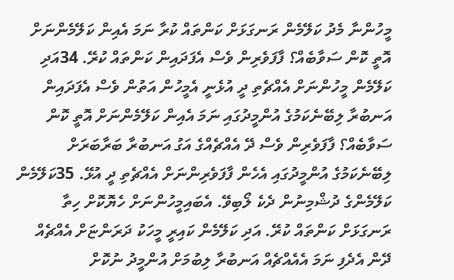މީހުންނާ މެދު ކަލޭމެން ރަނގަޅަށް ކަންތައް ކުރާ ނަމަ އެއިން ކަލޭމެންނަށް އޮތީ ކޮން ސަވާބެއް؟ ފާފަވެރިން ވެސް އެފަދައިން ކަންތައް ކުރޭ. 34އަދި ކަލޭމެން މީހުންނަށް އެއްޗެތި ދީ އުޅެނީ އެމީހުން އަތުން ވެސް އެފަދައިން އަނބުރާ ލިބޭނެކަމުގެ އުންމީދުގައި ނަމަ އެއިން ކަލޭމެންނަށް އޮތީ ކޮން ސަވާބެއް؟ ފާފަވެރިން ވެސް ދޭ އެއްޗެއްގެ އަގު އަނބުރާ ބަރާބަރަށް ލިބޭނެކަމުގެ އުންމީދުގައި އެހެން ފާފަވެރިންނަށް އެއްޗެތި ދީ އުޅޭ. 35ކަލޭމެން ކަލޭމެންގެ ދުޝްމިނުން ދެކެ ލޯބިވޭ. އެބައިމީހުންނަށް ހެޔޮކޮށް ހިތާ ރަނގަޅަށް ކަންތައް ކުރޭ. އަދި ކަލޭމެން ކައިރީ މީހަކު ދަރަންޏަށް އެއްޗެއް ދޭން އެދެފި ނަމަ އެއެއްޗެއް އަނބުރާ ލިބުމަށް އުންމީދު ނުކޮށް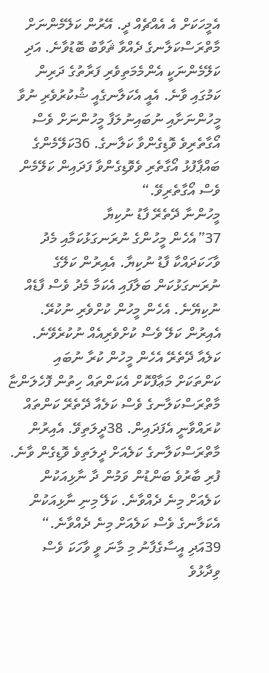އެމީހަކަށް އެ އެއްޗެއް ދީ. އޭރުން ކަލޭމެންނަށް މާތްރަސްކަލާނގެ ދެއްވާ ޘަވާބު ބޮޑުވާނެ. އަދި ކަލޭމެންނަކީ އެންމެމަތިވެރި ފަރާތުގެ ދަރިން ކަމުގައި ވާނެ. އެއީ އެކަލާނގެއީ ޝުކުރުވެރި ނުވާ މީހުންނަށާއި ނުބައިނުލަފާ މީހުންނަށް ވެސް އޯގާތެރިވެ ވޮޑިގެންވާ ކަލާނގެ. 36ކަލޭމެންގެ ބައްޕާފުޅު އޯގާތެރި ވެވޮޑިގެންވާ ފަދައިން ކަލޭމެން ވެސް އޯގާތެރިވޭ.“
މީހުންނާ ދޭތެރޭ ފާޑު ނުކިޔާ
37”އެހެން މީހުންގެ ނުރަނގަޅުކަމާއި މެދު ވާހަކަދައްކާ ފާޑު ނުކިޔާ. އެއިރުން ކަލޭގެ ނުރަނގަޅުކަން ބަލާފައި އެކަމާ މެދު ވެސް ފާޑެއް ނުކިޔޭނެ. އެހެން މީހުން ކުށްވެރި ނުކުރޭ. އެއިރުން ކަލޭ ވެސް ކުށްވެރިއެއް ނުކުރެވޭނެ. ކަލެއާ ދޭތެރޭ އެހެން މީހުން ކުރާ ނުބައި ކަންތަކަށް މަޢާފްކޮށް އެކަންތައް ހިތުން ފޮހެލަންޏާ މާތްރަސްކަލާނގެ ވެސް ކަލެއާ ދޭތެރޭ ކަންތައް ކުރައްވާނީ އެފަދައިން. 38ދީލަތިވޭ. އެއިރުން މާތްރަސްކަލާނގެ ކަލެއަށް ދީލަތިވެ ވޮޑިގެން ވާނެ. ފުރި ބާރުވެ ބަންޑުން ވަމުން ދާ ނާޅިއަކުން ކަލެއަށް މިނެ ދެއްވާނެ. ކަލޭ މިނި ނާޅިއަކުން އެކަލާނގެ ވެސް ކަލެއަށް މިނެ ދެއްވާނެ.“
39އަދި އީސާގެފާނު މި މާނަ ވީ ވާހަކަ ވެސް ވިދާޅުވެ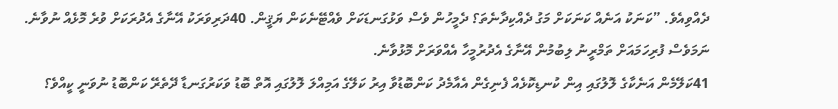ދެއްވިއެވެ. ”ކަނަކު އަނެއް ކަނަކަށް މަގު ދެއްކިދާނެތަ؟ ދެމީހުން ވެސް ވަޅުގަނޑަކަށް ވެއްޓޭނެކަން ޔަޤީން. 40ދަރިވަރަކު އޭނާގެ އެދުރަކަށް ވުރެ މޮޅެއް ނުވާނެ. ނަމަވެސް ފުރިހަމައަށް ތަމްރީނު ލިބުމުން އޭނާގެ އެދުރުމީހާ އެއްވަރަށް މޮޅުވާނެ.
41ކަލޭމެން އަނެކާގެ ލޮލުގައި އިން ކުނޑިކޮޅެއް ފެނިގެން އެއާމެދު ކަންބޮޑުވާ އިރު ކަލޭގެ އަމިއްލަ ލޮލުގައި އޮތް ބޮޑު ވަކަރުގަނޑާ ދޭތެރޭ ކަންބޮޑު ނުވަނީ ކީއްވެ؟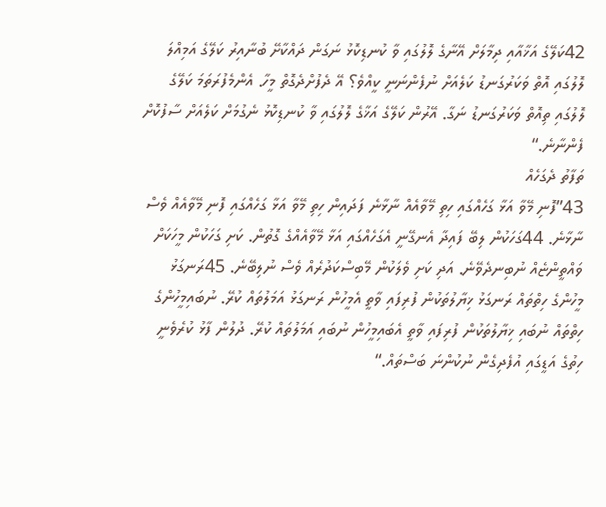42ކަލޭގެ އަޚާއާއި ދިމާލަށް އޭނާގެ ލޮލުގައި ވާ ކުނޑިކޮޅު ނަގަން ދައްކާށޭ ބުނާއިރު ކަލޭގެ އަމިއްލަ ލޮލުގައި އޮތް ވަކަރުގަނޑު ކަލެއަށް ނުފެންނަނީ ކީއްވެ؟ އޭ ދެފުށްދެގޮތް މީހާ. އެންމެފުރަތަމަ ކަލޭގެ ލޮލުގައި ތިއޮތް ވަކަރުގަނޑު ނަގާ. އޭރުން ކަލޭގެ އަޚާގެ ލޮލުގައި ވާ ކުނޑިކޮޅު ނެގުމަށް ކަލެއަށް ސާފުކޮށް ފެންނާނެ.“
ތަފާތު ދެގަހެއް
43”ފޮނި މޭވާ އަޅާ ގަހެއްގައި ހިތި މޭވާއެއް ނާޅާނެ ފަދައިން ހިތި މޭވާ އަޅާ ގަހެއްގައި ފޮނި މޭވާއެއް ވެސް ނާޅާނެ. 44ގަހަކުން ލިބޭ ފައިދާ އެނގޭނީ އެގަހެއްގައި އަޅާ މޭވާއެއްގެ ގޮތުން. ކަށި ގަހަކުން މީހަކަށް ވައްތީންޏެއް ނުބިނދެވޭނެ. އަދި ކަށި ވެލަކުން މޭބިސްކަދުރެއް ވެސް ނުލިބޭނެ. 45ރަނގަޅު މީހުންގެ ހިތްތައް ރަނގަޅު ޚިޔާލުތަކުން ފުރިފައި ވާތީ އެމީހުން ރަނގަޅު އަމަލުތައް ކުރޭ. ނުބައިމީހުންގެ ހިތްތައް ނުބައި ޚިޔާލުތަކުން ފުރިފައި ވާތީ އެބައިމީހުން ނުބައި އަމަލުތައް ކުރޭ. ދުލުން ފާޅު ކުރެވެނީ ހިތުގެ އަޑީގައި އުފެދިގެން ނުކުންނަ ބަސްތައް.“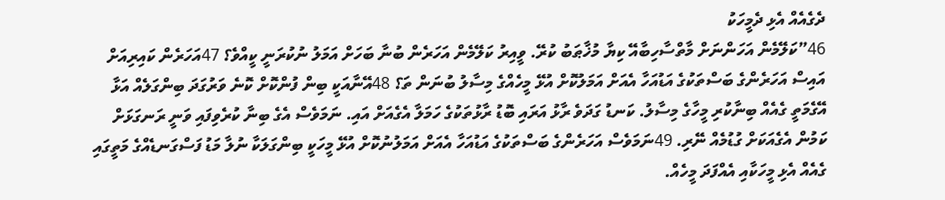ދެގެއެއް އެޅި ދެމީހަކު
46”ކަލޭމެން އަހަންނަށް މާތްސާހިބާއޭ ކިޔާ މުޚާޠަބު ކުރޭ. ވީއިރު ކަލޭމެން އަހަރެން ބުނާ ބަހަށް އަމަލު ނުކުރަނީ ކީއްވެ؟ 47އަހަރެން ކައިރިއަށް އައިސް އަހަރެންގެ ބަސްތަކުގެ އަޑުއަހާ އެއަށް އަމަލުކޮށް އުޅޭ މީހެއްގެ މިސާލު ބުނަން ތަ؟ 48އޭނާއަކީ ބިން ފުންކޮށް ކޮނެ ވަރުގަދަ ބިންގަލެއް އަޅާ އޭގެމަތީ ގެއެއް ބިނާކުރި މީހާގެ މިސާލު. ކަނޑު ގަދަވެ ރާޅު އަރައި ބޮޑު ރާޅުތަކުގެ ހަމަލާ އެގެއަށް އައި. ނަމަވެސް އެގެ ބިނާ ކުރެވިފައި ވަނީ ރަނގަޅަށް ކަމުން އެގެއަކަށް ގުޑުމެއް ނޭރި. 49ނަމަވެސް އަހަރެންގެ ބަސްތަކުގެ އަޑުއަހާ އެއަށް އަމަލުނުކޮށް އުޅޭ މީހަކީ ބިންގަލަކާ ނުލާ މަޑު ފަސްގަނޑެއްގެ މަތީގައި ގެއެއް އެޅި މީހަކާއި އެއްފަދަ މީހެއް.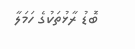ބޮޑު ރާޅުތަކުގެ ހަމަލާ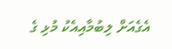އެގެއަށް ލިބުމާއިއެކު މުޅި ގެ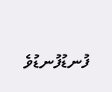ފުނޑުފުނޑުވެ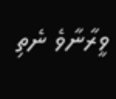ވީރާނާވެ ނެތި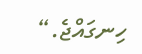ހިނގައްޖެ.“